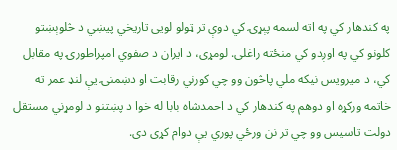په کندهار کي په اته لسمه پېړۍ کي دوې تر ټولو لويی تاریخي پیښي د څلوېښتو کلونو کي په اوږدو کي منځته راغلی. لومړی، د ایران د صفوي امپراطورۍ په مقابل کي، د میرویس نیکه ملي پاڅون وو چي کورني رقابت او دښمنۍ یې لنډ عمر ته خاتمه ورکړه او دوهم په کندهار کي د احمدشاه بابا له خوا د پښتنو د لومړني مستقل دولت تاسیس وو چي تر نن ورځي پوري یې دوام کړی دی.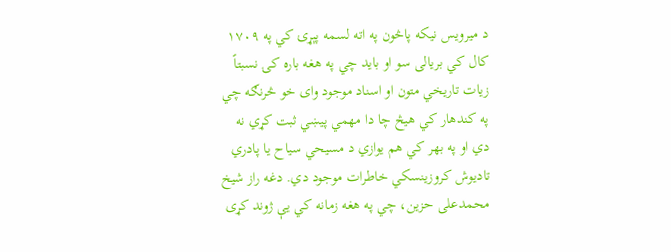د میرویس نیکه پاڅون په اته لسمه پېړۍ کي په ۱۷۰۹ کال کي بریالی سو او باید چي په هغه باره کۍ نسبتاً زیات تاریخي متون او اسناد موجود وای خو څرنګه چي په کندهار کي هیڅ چا دا مهمي پیښي ثبت کړي نه دي او په بهر کي هم یوازي د مسیحي سیاح یا پادري تادیوش کروزینسکي خاطرات موجود دي. دغه راز شیخ محمدعلی حزین، چي په هغه زمانه کي یې ژوند کړی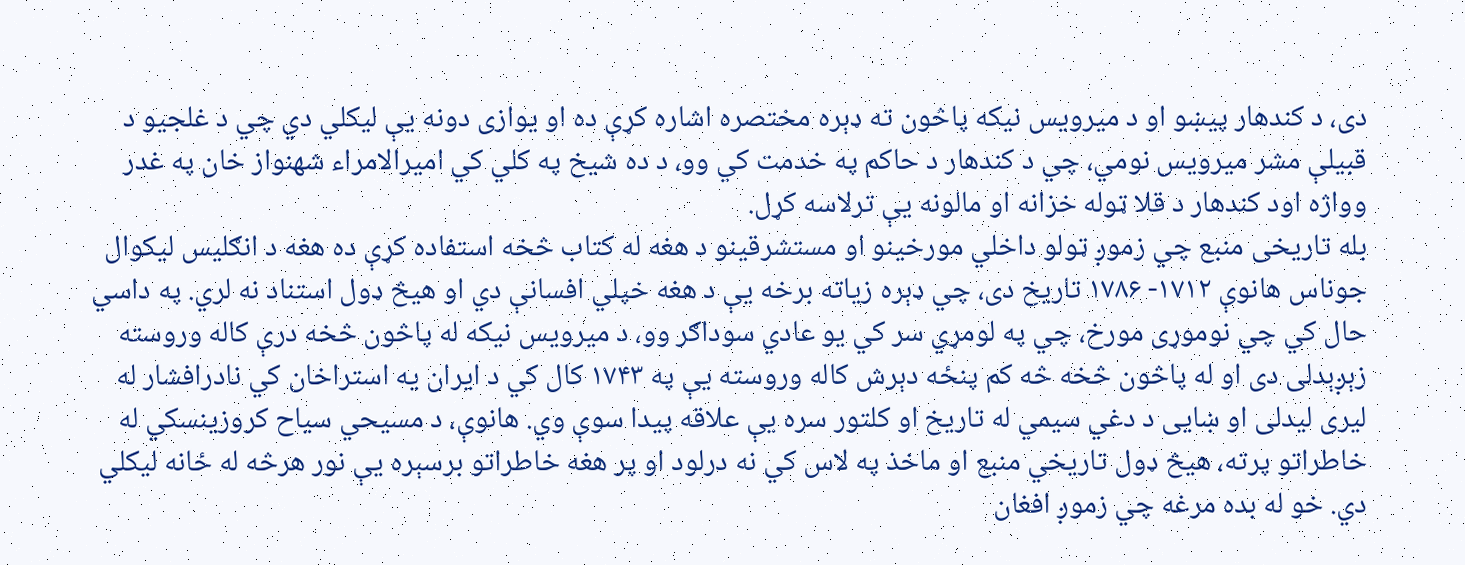دی، د کندهار پیښو او د میرویس نیکه پاڅون ته ډېره مختصره اشاره کړې ده او یوازی دونه یې لیکلي دي چي د غلجیو د قبیلې مشر میرویس نومي، چي د کندهار د حاکم په خدمت کي وو، د ده شیخ په کلي کي امیرالامراء شهنواز خان په غدر وواژه اود کندهار د قلا ټوله خزانه او مالونه یې ترلاسه کړل.
بله تاریخی منبع چي زموږ ټولو داخلي مورخینو او مستشرقینو د هغه له کتاب څخه استفاده کړې ده هغه د انګلیس لیکوال جوناس هانوې ۱۷۱۲- ۱۷۸۶ تاریخ دی، چي ډېره زیاته برخه یې د هغه خپلي افسانې دي او هیڅ ډول استناد نه لري. په داسي حال کي چي نوموړی مورخ، چي په لومړي سر کي یو عادي سوداګر وو، د میرویس نیکه له پاڅون څخه درې کاله وروسته زېږېدلی دی او له پاڅون څخه څه کم پنځه دېرش کاله وروسته یې په ۱۷۴۳ کال کي د ایران يه استراخان کي نادرافشار له لیری لیدلی او ښايی د دغي سیمي له تاریخ او کلتور سره یې علاقه پیدا سوې وي. هانوې، د مسیحي سیاح کروزینسکي له خاطراتو پرته، هیڅ ډول تاریخي منبع او ماخذ په لاس کي نه درلود او پر هغه خاطراتو برسېره یې نور هرڅه له ځانه لیکلي دي. خو له بده مرغه چي زموږ افغان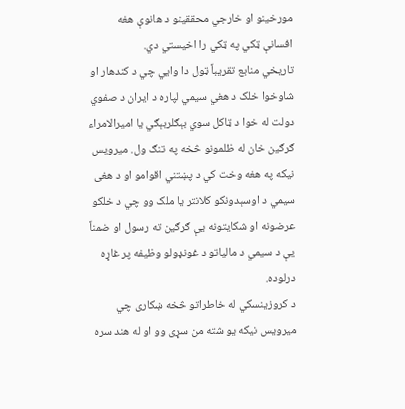مورخینو او خارجي محققینو د هانوې هغه افسانې ټکي په ټکي را اخیستي دي.
تاریخي منابع تقریباً ټول دا وايي چي د کندهار او شاوخوا خلک د هغي سیمي لپاره د ایران د صفوي دولت له خوا د ټاکل سوي بېګلربېګي یا امیرالامراء ګرګین خان له ظلمونو څخه په تنګ ول. میرویس نیکه په هغه وخت کي د پښتني اقوامو او د هغی سیمي د اوسېدونکو کلانتر یا ملک وو چي د خلکو عرضونه او شکایتونه یې ګرګین ته رسول او ضمناً یې د سیمي د مالیاتو د غونډولو وظیفه پر غاړه درلوده.
د کروزینسکي له خاطراتو څخه ښکاری چي میرویس نیکه یو شته من سړی وو او له هند سره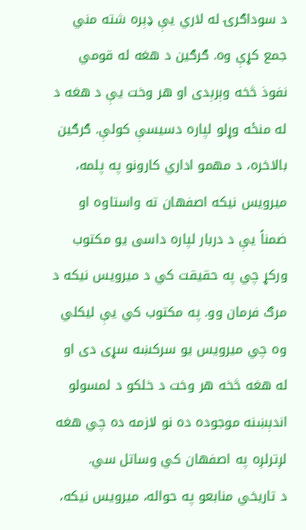د سوداګرۍ له لاري یې ډېره شته مني جمع کړې وه. ګرګین د هغه له قومي نفوذ څخه وېرېدی او هر وخت یې د هغه د له منځه وړلو لپاره دسیسې کولې. ګرګین بالاخره، د مهمو اداري کارونو په پلمه، میرویس نیکه اصفهان ته واستاوه او ضمناً یې د دربار لپاره داسی یو مکتوب ورکړ چي په حقیقت کي د میرویس نیکه د مرګ فرمان وو. په مکتوب کي یې لیکلي وه چي میرویس یو سرکښه سړی دی او له هغه څخه هر وخت د خلکو د لمسولو اندېښنه موجوده ده نو لازمه ده چي هغه لږترلږه په اصفهان کي وساتل سي.
د تاریخي منابعو په حواله، میرویس نیکه،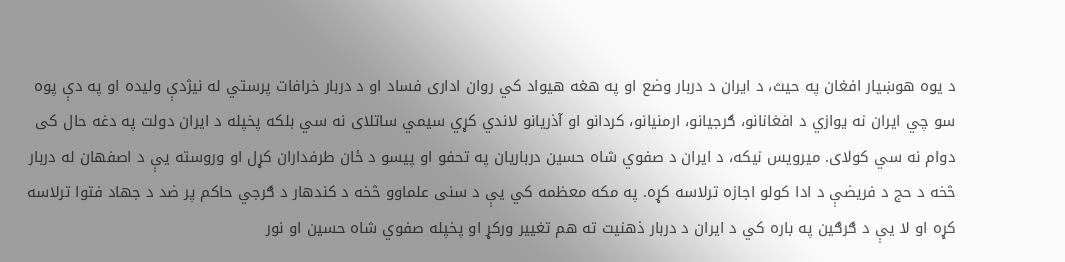د یوه هوښیار افغان په حیث، د ایران د دربار وضع او په هغه هیواد کي روان اداری فساد او د دربار خرافات پرستي له نیژدې ولیده او په دې پوه سو چي ایران نه یوازي د افغانانو، ګرجیانو، ارمنیانو، کردانو او آذریانو لاندي کړي سیمي ساتلای نه سي بلکه پخپله د ایران دولت په دغه حال کی دوام نه سي کولای. میرویس نیکه، د ایران د صفوي شاه حسین درباریان په تحفو او پیسو د ځان طرفداران کړل او وروسته یې د اصفهان له دربار څخه د حج د فریضې د ادا کولو اجازه ترلاسه کړه. په مکه معظمه کي یې د سنی علماوو څخه د کندهار د ګرجي حاکم پر ضد د جهاد فتوا ترلاسه کړه او لا یې د ګرګین په باره کي د ایران د دربار ذهنیت ته هم تغییر ورکړ او پخپله صفوي شاه حسین او نور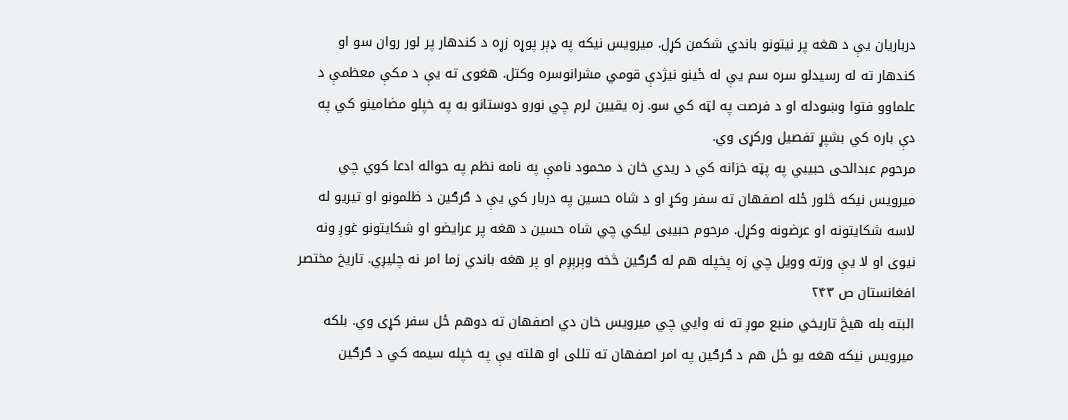درباریان یې د هغه پر نیتونو باندي شکمن کړل. میرویس نیکه په ډېر پوړه زړه د کندهار پر لور روان سو او کندهار ته له رسیدلو سره سم یې له ځینو نیژدې قومي مشرانوسره وکتل. هغوی ته یې د مکې معظمې د علماوو فتوا وښودله او د فرصت په لټه کي سو. زه یقیین لرم چي نورو دوستانو به په خپلو مضامینو کي په دې باره کي بشپړ تفصیل ورکړی وي.
مرحوم عبدالحی حبیبي په پټه خزانه کي د ریدي خان د محمود نامې په نامه نظم په حواله ادعا کوي چي میرویس نیکه څلور ځله اصفهان ته سفر وکړ او د شاه حسین په دربار کي یې د ګرګین د ظلمونو او تیریو له لاسه شکایتونه او عرضونه وکړل. مرحوم حبیبی لیکي چي شاه حسین د هغه پر عرایضو او شکایتونو غوږ ونه نیوی او لا یې ورته وویل چي زه پخپله هم له ګرګین څخه وېرېږم او پر هغه باندي زما امر نه چلیږي. تاریخ مختصر افغانستان ص ۲۴۳
البته بله هیڅ تاریخي منبع موږ ته نه وايي چي میرویس خان دي اصفهان ته دوهم ځل سفر کړی وي. بلکه میرویس نیکه هغه یو ځل هم د ګرګین په امر اصفهان ته تللی او هلته یې په خپله سیمه کي د ګرګین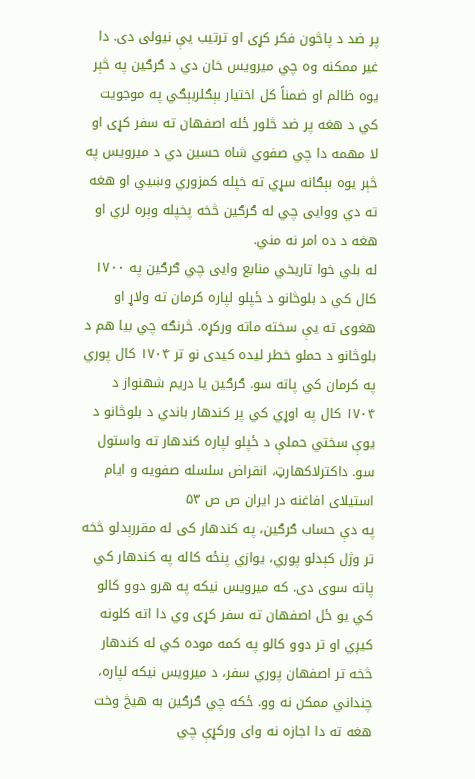پر ضد د پاڅون فکر کړی او ترتیب یې نیولی دی. دا غیر ممکنه وه چي میرویس خان دي د ګرګین په څېر یوه ظالم او ضمناً کل اختیار بېګلربېګي په موجویت کي د هغه پر ضد څلور ځله اصفهان ته سفر کړی او لا مهمه دا چي صفوي شاه حسین دي د میرویس په څېر یوه بېګانه سړي ته خپله کمزوري وښيي او هغه ته دي ووايی چي له ګرګین څخه پخپله وېره لري او هغه د ده امر نه مني.
له بلي خوا تاریخي منابع وايی چي ګرګین په ۱۷۰۰ کال کي د بلوڅانو د ځپلو لپاره کرمان ته ولاړ او هغوی ته یې سخته ماته ورکړه. څرنګه چي بیا هم د بلوڅانو د حملو خطر لیده کیدی نو تر ۱۷۰۴ کال پوري په کرمان کي پاته سو. ګرګین یا دریم شهنواز د ۱۷۰۴ کال په اوړي کي پر کندهار باندي د بلوڅانو د یوې سختي حملې د ځپلو لپاره کندهار ته واستول سو. داکترلاکهارټ، انقراض سلسله صفویه و ایام استیلای افاغنه در ایران ص ص ۵۳
په دې حساب ګرګین، په کندهار کی له مقررېدلو څخه تر وژل کېدلو پوري، یوازي پنځه کاله په کندهار کي پاته سوی دی. که میرویس نیکه په هرو دوو کالو کي یو ځل اصفهان ته سفر کړی وي دا اته کلونه کیږي او تر دوو کالو په کمه موده کي له کندهار څخه تر اصفهان پوري سفر، د میرویس نیکه لپاره، چنداني ممکن نه وو. ځکه چي ګرګین به هیڅ وخت هغه ته دا اجازه نه وای ورکړې چي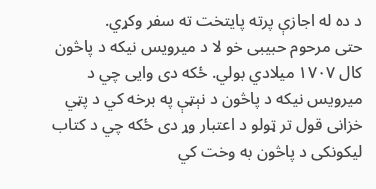د ده له اجازې پرته پایتخت ته سفر وکړي.
حتی مرحوم حبیبی خو لا د میرویس نیکه د پاڅون کال ۱۷۰۷ میلادي بولي. ځکه دی وايی چي د میرویس نیکه د پاڅون د نېټې په برخه کي د پټي خزانی قول تر ټولو د اعتبار وړ دی ځکه چي د کتاب لیکونکی د پاڅون به وخت کي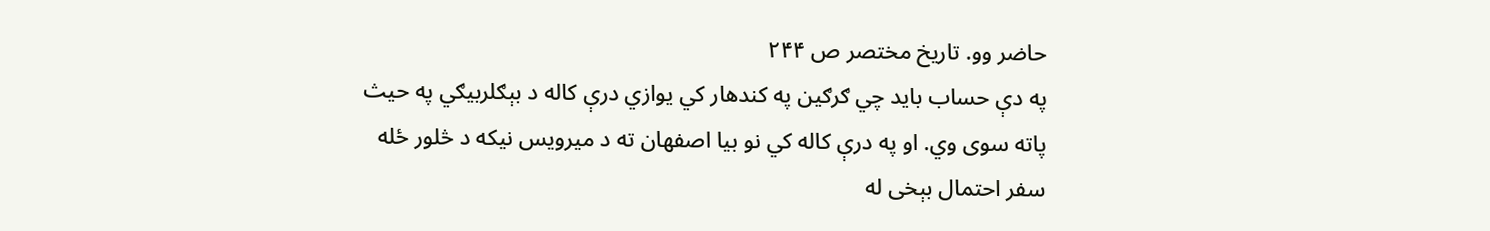حاضر وو. تاریخ مختصر ص ۲۴۴
په دې حساب باید چي ګرګین په کندهار کي یوازي درې کاله د بېګلربیګي په حیث پاته سوی وي. او په درې کاله کي نو بیا اصفهان ته د میرویس نیکه د څلور ځله سفر احتمال بېخی له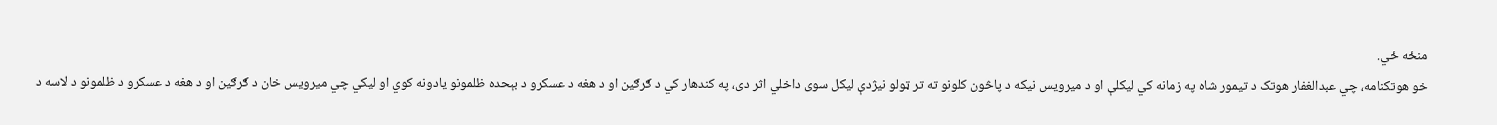منځه ځي.
خو هوتکنامه، چي عبدالغفار هوتک د تیمور شاه په زمانه کي لیکلې او د میرویس نیکه د پاڅون کلونو ته تر ټولو نیژدې لیکل سوی داخلي اثر دی، په کندهار کي د ګرګین او د هغه د عسکرو د بېحده ظلمونو یادونه کوي او لیکي چي میرویس خان د ګرګین او د هغه د عسکرو د ظلمونو د لاسه د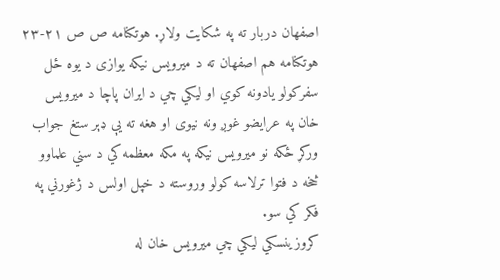اصفهان دربار ته په شکایت ولاړ. هوتکنامه ص ص ۲۱-۲۳
هوتکنامه هم اصفهان ته د میرویس نیکه یوازی د یوه ځل سفرکولو یادونه کوي او لیکي چي د ایران پاچا د میرویس خان په عرایضو غوږ ونه نیوی او هغه ته یې ډېر ستغ جواب ورکړ ځکه نو میرویس نیکه په مکه معظمه کي د سني علماوو څخه د فتوا ترلاسه کولو وروسته د خپل اولس د ژغورني په فکر کي سو.
کروزینسکي لیکي چي میرویس خان له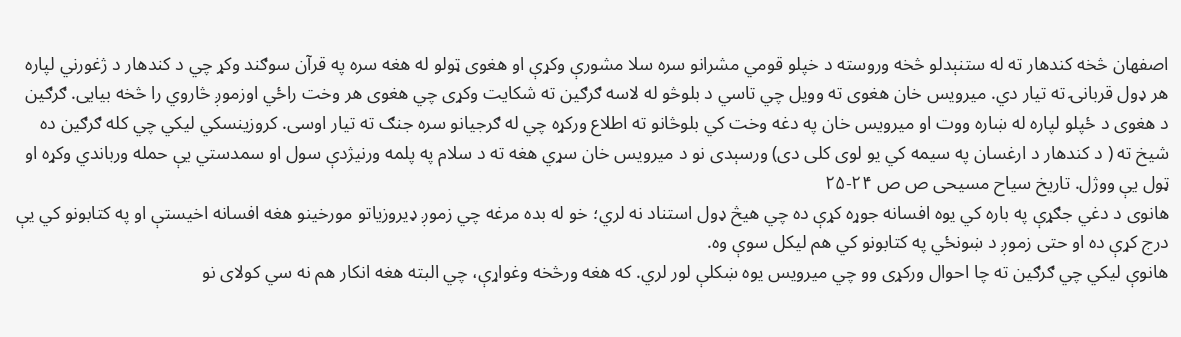اصفهان څخه کندهار ته له ستنېدلو څخه وروسته د خپلو قومي مشرانو سره سلا مشورې وکړې او هغوی ټولو له هغه سره په قرآن سوګند وکړ چي د کندهار د ژغورني لپاره هر ډول قربانۍ ته تیار دي. میرویس خان هغوی ته وویل چي تاسي د بلوڅو له لاسه ګرګین ته شکایت وکړی چي هغوی هر وخت راځي اوزموږ څاروي را څخه بیایی. ګرګین د هغوی د ځپلو لپاره له ښاره ووت او میرویس خان په دغه وخت کي بلوڅانو ته اطلاع ورکړه چي له ګرجیانو سره جنګ ته تیار اوسی. کروزینسکي لیکي چي کله ګرګین ده شیخ ته ( د کندهار د ارغسان په سیمه کي یو لوی کلی دی) ورسېدی نو د میرویس خان سړي هغه ته د سلام په پلمه ورنیژدې سول او سمدستي یې حمله ورباندي وکړه او ټول یې ووژل. تاریخ سیاح مسیحی ص ص ۲۴-۲۵
هانوی د دغي جګړې په باره کي یوه افسانه جوړه کړې ده چي هیڅ ډول استناد نه لري؛ خو له بده مرغه چي زموږ ډیروزیاتو مورخینو هغه افسانه اخیستې او په کتابونو کي یې درج کړې ده او حتی زموږ د ښونځي په کتابونو کي هم لیکل سوې وه.
هانوې لیکي چي ګرګین ته چا احوال ورکړی وو چي میرویس یوه ښکلې لور لري. که هغه ورڅخه وغواړې، چي البته هغه انکار هم نه سي کولای نو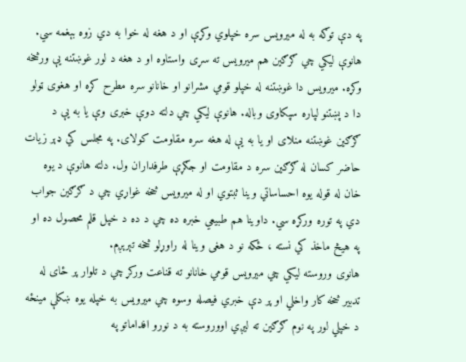په دې توګه به له میرویس سره خپلوي وکړې او د هغه له خوا به دي زوه بېغمه سي. هانوې لیکي چي ګرګین هم میرویس ته سړی واستاوه او د هغه د لور غوښتنه یې ورڅخه وکړه. میرویس دا غوښتنه له خپلو قومي مشرانو او خانانو سره مطرح کړه او هغوی ټولو دا د پښتنو لپاره سپکاوی وباله. هانوې لیکي چي دلته دوې خبری وې یا به یې د ګرګین غوښتنه منلای او یا به یې له هغه سره مقاومت کولای. په مجلس کي ډېر زیات حاضر کسان له ګرګین سره د مقاومت او جګړې طرفداران ول. دلته هانوې د یوه خان له قوله یوه احساساتي وینا ثبتوي او له میرویس څخه غواړي چي د ګرګین جواب دي په توره ورکړه سي. داوینا هم طبیعي خبره ده چي د ده د خپل قلم محصول ده او په هیڅ ماخذ کي نسته ، ځکه نو د هغی وینا له راوړلو څخه تېرېږم.
هانوی وروسته لیکي چي میرویس قومي خانانو ته قناعت ورکړ چي د تلوار پر ځای له تدبیر څخه کار واخلي او پر دې خبري فیصله وسوه چي میرویس به خپله یوه ښکلې مینځه د خپلي لور په نوم ګرګین ته لیږي اووروسته به د نورو افداماتو په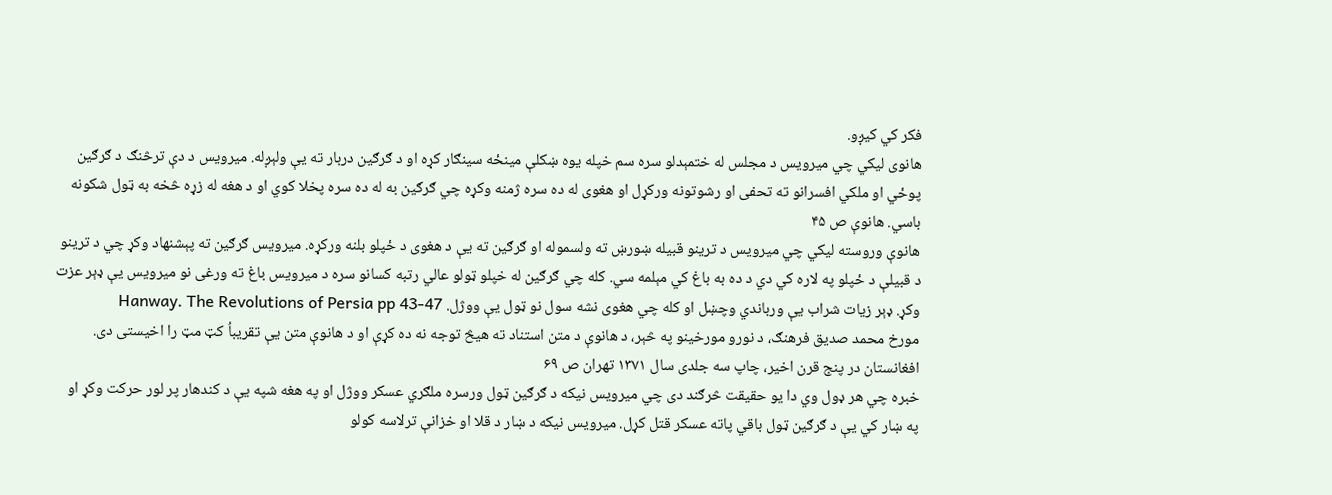فکر کي کیږو.
هانوی لیکي چي میرویس د مجلس له ختمېدلو سره سم خپله یوه ښکلې مینځه سینګار کړه او د ګرګین دربار ته یې ولېږله. میرویس د دې ترڅنګ د ګرګین پوځي او ملکي افسرانو ته تحفی او رشوتونه ورکړل او هغوی له ده سره ژمنه وکړه چي ګرګین به له ده سره پخلا کوي او د هغه له زړه څخه به ټول شکونه باسي. هانوې ص ۴۵
هانوې وروسته لیکي چي میرویس د ترینو قبیله ښورښ ته ولسموله او ګرګین ته یې د هغوی د ځپلو بلنه ورکړه. میرویس ګرګین ته پېشنهاد وکړ چي د ترینو د قبیلې د ځپلو په لاره کي دي د ده به باغ کي مېلمه سي. کله چي ګرګین له خپلو ټولو عالي رتبه کسانو سره د میرویس باغ ته ورغی نو میرویس یې ډېر عزت وکړ. ډېر زیات شراب یې ورباندي وچښل او کله چي هغوی نشه سول نو ټول یې ووژل. Hanway. The Revolutions of Persia pp 43-47
مورخ محمد صدیق فرهنګ، د نورو مورخینو په څېر، د هانوې د متن استناد ته هیڅ توجه نه ده کړې او د هانوې متن یې تقریباُ کټ مټ را اخیستی دی. افغانستان در پنج قرن اخیر، چاپ سه جلدی سال ۱۳۷۱ تهران ص ۶۹
خبره چي هر ډول وي دا یو حقیقت څرګند دی چي میرویس نیکه د ګرګین ټول ورسره ملګري عسکر ووژل او په هغه شپه یې د کندهار پر لور حرکت وکړ او په ښار کي یې د ګرګین ټول باقي پاته عسکر قتل کړل. میرویس نیکه د ښار د قلا او خزانې ترلاسه کولو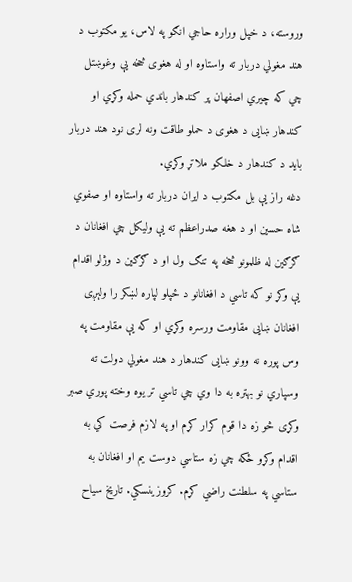وروسته، د خپل وراره حاجي انګو په لاس، یو مکتوب د هند مغولي دربار ته واستاوه او له هغوی څخه یې وغوښتل چي که چیري اصفهان پر کندهار باندي حمله وکړي او کندهار ښايی د هغوی د حملو طاقت ونه لری نود هند دربار باید د کندهار د خلکو ملاتړ وکړي.
دغه راز یې بل مکتوب د ایران دربار ته واستاوه او صفوي شاه حسین او د هغه صدراعظم ته یې ولیکل چي افغانان د ګرګین له ظلمونو څخه په تنګ ول او د ګرګین د وژلو اقدام یې وکړ نو که تاسي د افغانانو د ځپلو لپاره لښکر را ولېږی افغانان ښايی مقاومت ورسره وکړي او که یې مقاومت په وس پوره نه وونو ښايی کندهار د هند مغولي دولت ته وسپاري نو بهتره به دا وي چي تاسي تر یوه وخته پوري صبر وکړی څو زه دا قوم کرار کړم او په لازم فرصت کي به اقدام وکړو ځکه چي زه ستاسي دوست یم او افغانان به ستاسي په سلطنت راضي کړم. کروزینسکي. تاریخ سیاح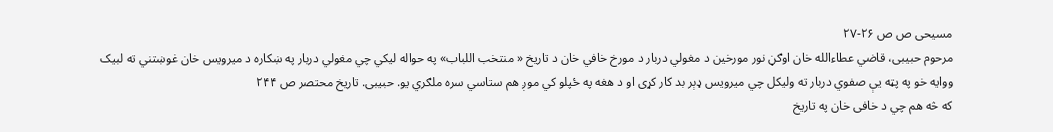مسیحی ص ص ۲۶-۲۷
مرحوم حبیبی، قاضي عطاءالله خان اوګڼ نور مورخین د مغولي دربار د مورخ خافي خان د تاریخ « منتخب اللباب» په حواله لیکي چي مغولي دربار په ښکاره د میرویس خان غوښتني ته لبیک ووایه خو په پټه یې صفوي دربار ته ولیکل چي میرویس ډېر بد کار کړی او د هغه په ځپلو کي موږ هم ستاسي سره ملګري یو. حبیبی. تاریخ محتصر ص ۲۴۴
که څه هم چي د خافی خان په تاریخ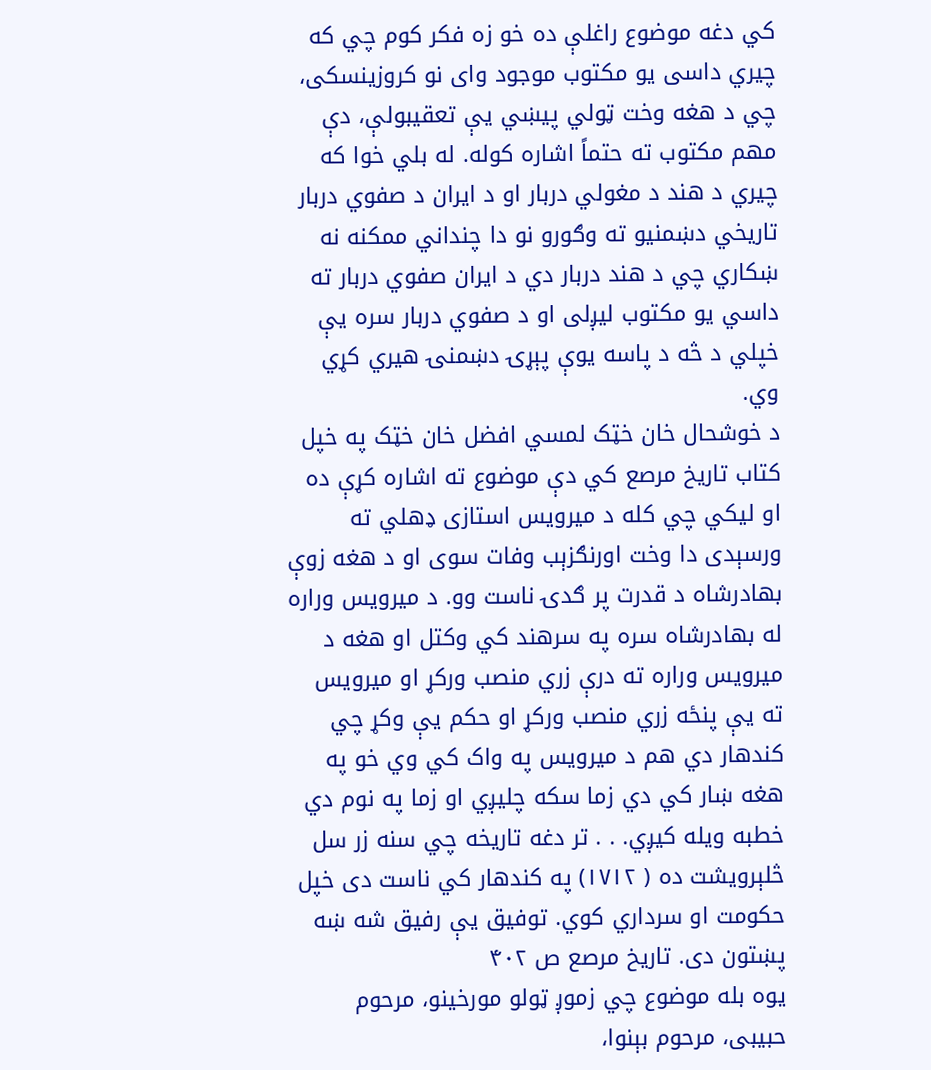کي دغه موضوع راغلې ده خو زه فکر کوم چي که چیري داسی یو مکتوب موجود وای نو کروزینسکی، چي د هغه وخت ټولي پیښي یې تعقیبولې، دې مهم مکتوب ته حتماً اشاره کوله. له بلي خوا که چیري د هند د مغولي دربار او د ایران د صفوي دربار تاریخي دښمنیو ته وګورو نو دا چنداني ممکنه نه ښکاري چي د هند دربار دي د ایران صفوي دربار ته داسي یو مکتوب لیږلی او د صفوي دربار سره یې خپلي د څه د پاسه یوې پېړۍ دښمنۍ هیري کړي وي.
د خوشحال خان خټک لمسي افضل خان خټک په خپل کتاب تاریخ مرصع کي دې موضوع ته اشاره کړې ده او لیکي چي کله د میرویس استازی ډهلي ته ورسېدی دا وخت اورنګزېب وفات سوی او د هغه زوې بهادرشاه د قدرت پر ګدۍ ناست وو. د میرویس وراره له بهادرشاه سره په سرهند کي وکتل او هغه د میرویس وراره ته درې زري منصب ورکړ او میرویس ته یې پنځه زري منصب ورکړ او حکم یې وکړ چي کندهار دي هم د میرویس په واک کي وي خو په هغه ښار کي دي زما سکه چلیږي او زما په نوم دي خطبه ویله کیږي. . . تر دغه تاریخه چي سنه زر سل څلېرویشت ده ( ۱۷۱۲) په کندهار کي ناست دی خپل حکومت او سرداري کوي. توفیق یې رفیق شه ښه پښتون دی. تاریخ مرصع ص ۴۰۲
یوه بله موضوع چي زموږ ټولو مورخینو، مرحوم حبیبی، مرحوم بېنوا،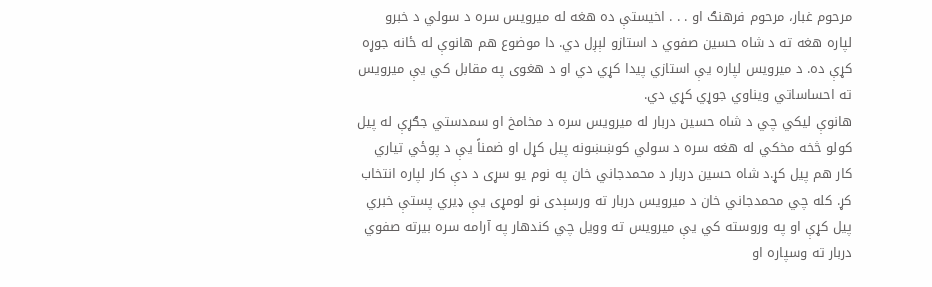مرحوم غبار، مرحوم فرهنګ او . . . اخیستې ده هغه له میرویس سره د سولي د خبرو لپاره هغه ته د شاه حسین صفوي د استازو لېږل دي. دا موضوع هم هانوې له ځانه جوړه کړې ده. د میرویس لپاره یې استازي پیدا کړي دي او د هغوی په مقابل کي یې میرویس ته احساساتي ویناوي جوړي کړي دي.
هانوې لیکي چي د شاه حسین دربار له میرویس سره د مخامخ او سمدستي جګړې له پیل کولو څخه مخکي له هغه سره د سولي کوښښونه پیل کړل او ضمناً یې د پوځي تیاري کار هم پیل کړ.د شاه حسین دربار د محمدجاني خان په نوم یو سړی د دې کار لپاره انتخاب کړ. کله چي محمدجاني خان د میرویس دربار ته ورسېدی نو لومړی یې ډیري پستې خبري پیل کړې او په وروسته کي یې میرویس ته وویل چي کندهار په آرامه سره بیرته صفوي دربار ته وسپاره او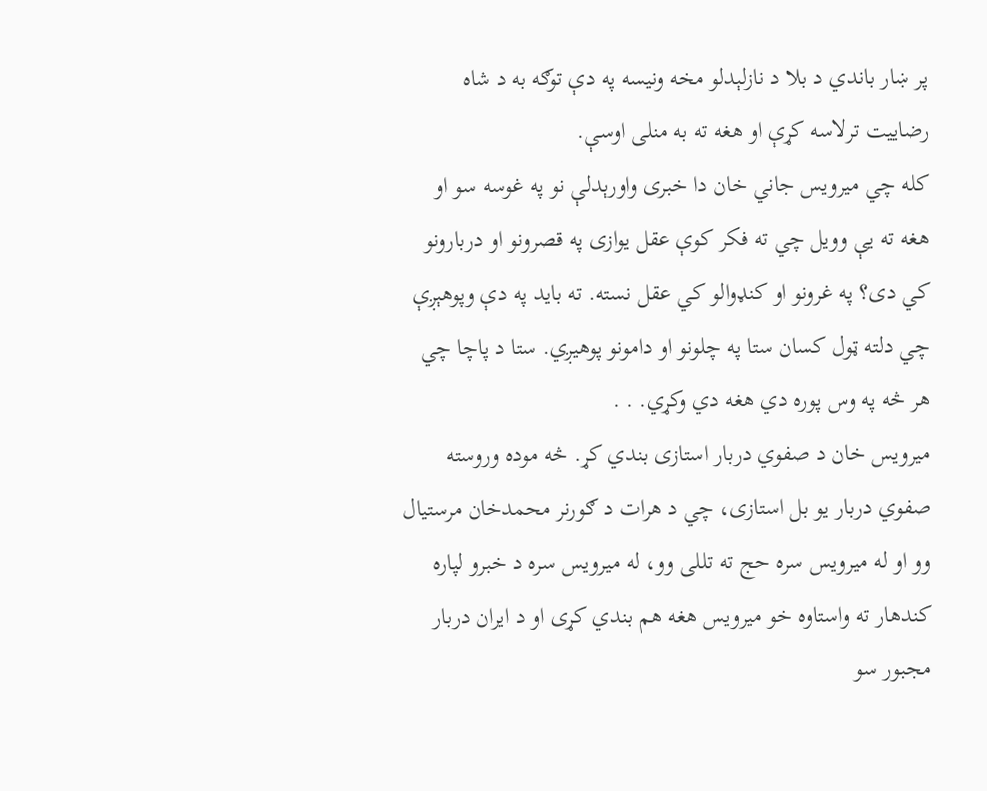پر ښار باندي د بلا د نازلېدلو مخه ونیسه په دې توګه به د شاه رضاییت ترلاسه کړې او هغه ته به منلی اوسې.
کله چي میرویس جاني خان دا خبری واورېدلې نو په غوسه سو او هغه ته یې وویل چي ته فکر کوې عقل یوازی په قصرونو او دربارونو کي دی؟ په غرونو او کنډوالو کي عقل نسته. ته باید په دې وپوهېږې چي دلته ټول کسان ستا په چلونو او دامونو پوهیږي. ستا د پاچا چي هر څه په وس پوره دي هغه دي وکړي. . .
میرویس خان د صفوي دربار استازی بندي کړ. څه موده وروسته صفوي دربار یو بل استازی، چي د هرات د ګورنر محمدخان مرستیال وو او له میرویس سره حج ته تللی وو، له میرویس سره د خبرو لپاره کندهار ته واستاوه خو میرویس هغه هم بندي کړی او د ایران دربار مجبور سو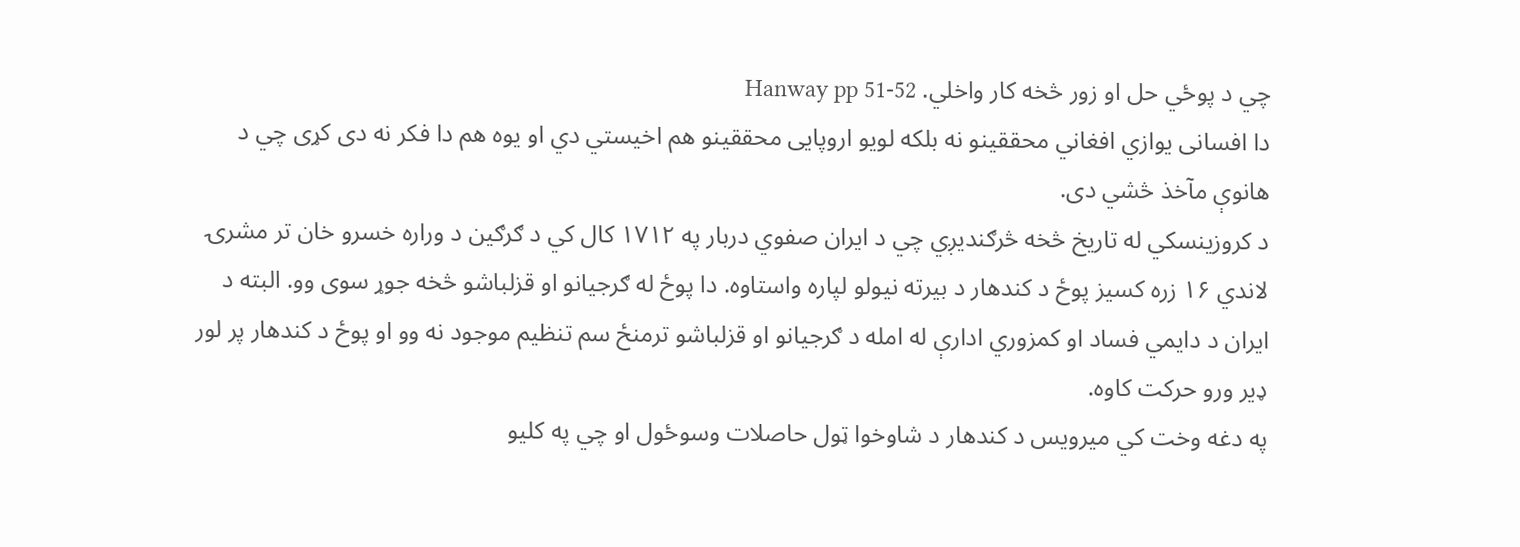چي د پوځي حل او زور څخه کار واخلي. Hanway pp 51-52
دا افسانی یوازي افغاني محققینو نه بلکه لویو اروپايی محققینو هم اخیستي دي او یوه هم دا فکر نه دی کړی چي د هانوې مآخذ څشي دی.
د کروزینسکي له تاریخ څخه څرګندیږي چي د ایران صفوي دربار په ۱۷۱۲ کال کي د ګرګین د وراره خسرو خان تر مشرۍ لاندي ۱۶ زره کسیز پوځ د کندهار د بیرته نیولو لپاره واستاوه. دا پوځ له ګرجیانو او قزلباشو څخه جوړ سوی وو. البته د ایران د دایمي فساد او کمزوري ادارې له امله د ګرجیانو او قزلباشو ترمنځ سم تنظیم موجود نه وو او پوځ د کندهار پر لور ډیر ورو حرکت کاوه.
په دغه وخت کي میرویس د کندهار د شاوخوا ټول حاصلات وسوځول او چي په کلیو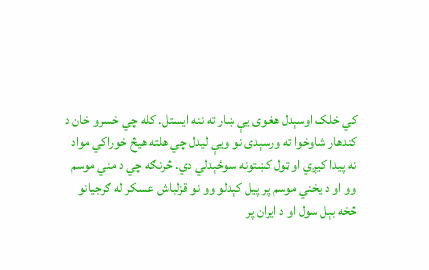کي خلک اوسېدل هغوی یې ښار ته ننه ایستل. کله چي خسرو خان د کندهار شاوخوا ته ورسېدی نو ویې لیدل چي هلته هیڅ خوراکي مواد نه پیدا کیږي او ټول کښتونه سوځېدلي دي. څرنګه چي د مني موسم وو او د یخني موسم پر پیل کېدلو وو نو قزلباش عسکر له ګرجیانو څخه بېل سول او د ایران پر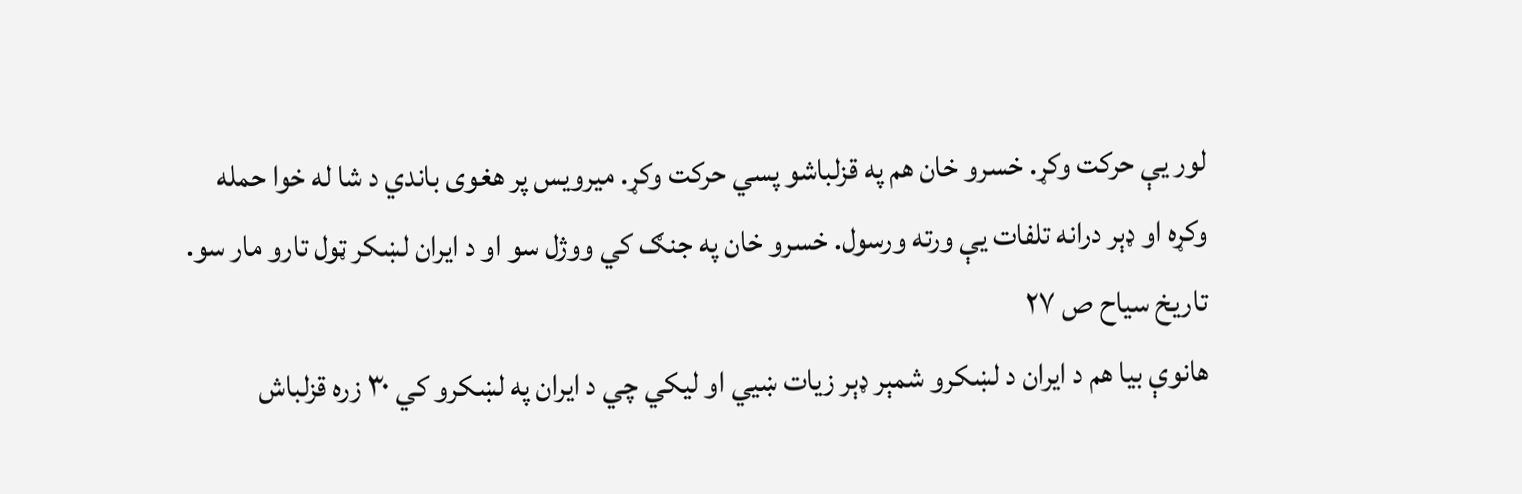لور یې حرکت وکړ. خسرو خان هم په قزلباشو پسي حرکت وکړ. میرویس پر هغوی باندي د شا له خوا حمله وکړه او ډېر درانه تلفات یې ورته ورسول. خسرو خان په جنګ کي ووژل سو او د ایران لښکر ټول تارو مار سو. تاریخ سیاح ص ۲۷
هانوې بیا هم د ایران د لښکرو شمېر ډېر زیات ښيي او لیکي چي د ایران په لښکرو کي ۳۰ زره قزلباش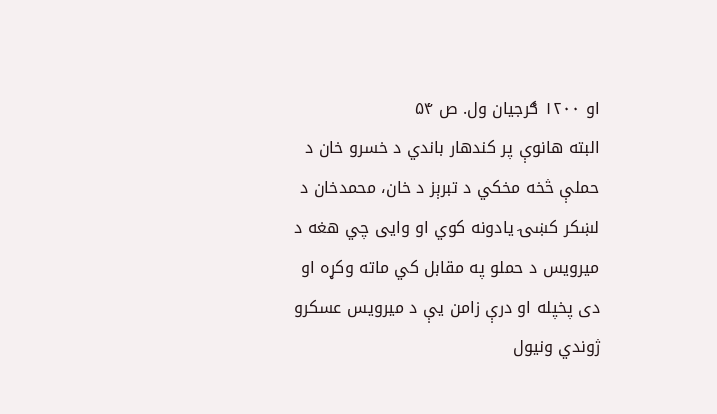او ۱۲۰۰ ګرجیان ول. ص ۵۴
البته هانوې پر کندهار باندي د خسرو خان د حملې څخه مخکي د تبرېز د خان، محمدخان د لښکر کښۍ یادونه کوي او وايی چي هغه د میرویس د حملو په مقابل کي ماته وکړه او دی پخپله او درې زامن یې د میرویس عسکرو ژوندي ونیول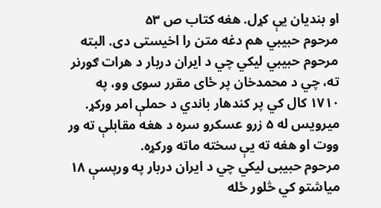او بندیان یې کړل. هغه کتاب ص ۵۳
مرحوم حبیبي هم دغه متن را اخیستی دی. البته مرحوم حبیبي لیکي چي د ایران دربار د هرات ګورنر ته، چي د محمدخان پر ځای مقرر سوی وو، په ۱۷۱۰ کال کي پر کندهار باندي د حملې امر ورکړ. میرویس له ۵ زرو عسکرو سره د هغه مقابلې ته ور ووت او هغه ته یې سخته ماته ورکړه.
مرحوم حبیبی لیکي چي د ایران دربار په ورپسې ۱۸ میاشتو کي څلور ځله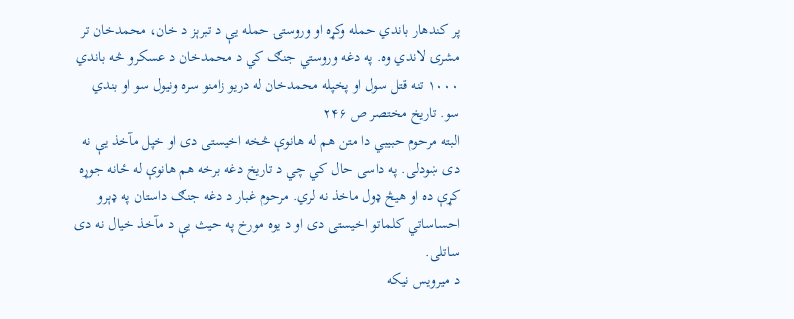پر کندهار باندي حمله وکړه او وروستۍ حمله یې د تبرېز د خان، محمدخان تر مشرۍ لاندي وه. په دغه وروستي جنګ کي د محمدخان د عسکرو څه باندي ۱۰۰۰ تنه قتل سول او پخپله محمدخان له دریو زامنو سره ونیول سو او بندي سو. تاریخ مختصر ص ۲۴۶
البته مرحوم حبیبي دا متن هم له هانوې څخه اخیستی دی او خپل مآخذ یې نه دی ښودلی. په داسی حال کي چي د تاریخ دغه برخه هم هانوې له ځانه جوړه کړې ده او هیڅ ډول ماخذ نه لري. مرحوم غبار د دغه جنګ داستان په ډېرو احساساتي کلماتو اخیستی دی او د یوه مورخ په حیث یې د مآخذ خیال نه دی ساتلی.
د میرویس نیکه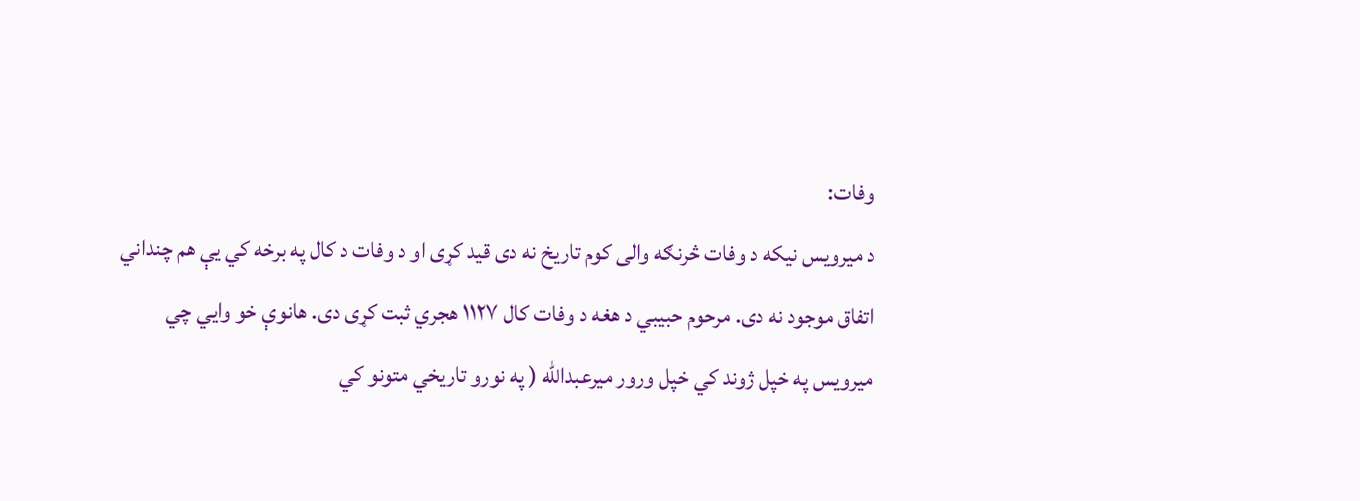وفات:
د میرویس نیکه د وفات څرنګه والی کوم تاریخ نه دی قید کړی او د وفات د کال په برخه کي یې هم چنداني اتفاق موجود نه دی. مرحوم حبیبي د هغه د وفات کال ۱۱۲۷ هجري ثبت کړی دی. هانوې خو وايي چي میرویس په خپل ژوند کي خپل ورور میرعبدالله ( په نورو تاریخي متونو کي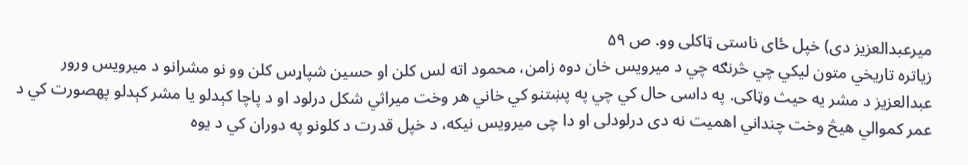میرعبدالعزیز دی) خپل ځای ناستی ټاکلی وو. ص ۵۹
زیاتره تاریخي متون لیکي چي څرنګه چي د میرویس خان دوه زامن، محمود اته لس کلن او حسین شپاړس کلن وو نو مشرانو د میرویس ورور عبدالعزیز د مشر يه حیث وټاکی. په داسی حال کي چي په پښتنو کي خاني هر وخت میراثي شکل درلود او د پاچا کېدلو یا مشر کېدلو پهصورت کي د عمر کموالي هیڅ وخت چنداني اهمیت نه دی درلودلی او دا چی میرویس نیکه، د خپل قدرت د کلونو په دوران کي د یوه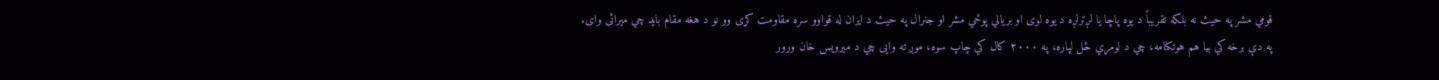قومي مشر په حیث نه بلکه تقریباً د یوه پاچا یا لږترلږه د یوه لوی او بریالي پوځي مشر او جنرال په حیث د ایران له قواوو سره مقاومت کړی وو نو د هغه مقام باید چي میراثی وای.
په دې برخه کي بیا هم هوتکنامه، چي د لومړي ځل لپاره، په ۲۰۰۰ کال کي چاپ سوه، موږ ته وايی چي د میرویس خان ورور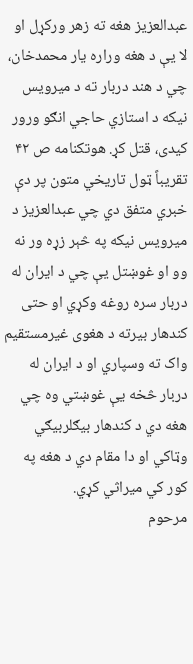عبدالعزیز هغه ته زهر ورکړل او لا یې د هغه وراره یار محمدخان، چي د هند دربار ته د میرویس نیکه د استازي حاجي انګو ورور کیدی، قتل کړ. هوتکنامه ص ۴۲
تقریباً ټول تاریخي متون پر دې خبري متفق دي چي عبدالعزیز د میرویس نیکه په څېر زړه ور نه وو او غوښتل یې چي د ایران له دربار سره روغه وکړي او حتی کندهار بیرته د هغوی غیرمستقیم واک ته وسپاري او د ایران له دربار څخه یې غوښتي وه چي هغه دي د کندهار بیګلربیګي وټاکي او دا مقام دي د هغه په کور کي میراثي کړي.
مرحوم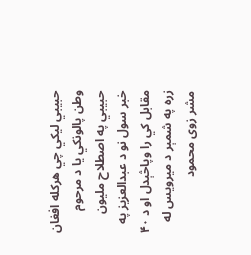حبیبي لیکي چي هرکله افغان وطن پالونکي یا د مرحوم حبیبي په اصطلاح ملیون خبر سول نو د عبدالعزیز په مقابل کي را وپاڅېدل او د ۴۰ زره په شمېر د میرویس له مشر زوی محمود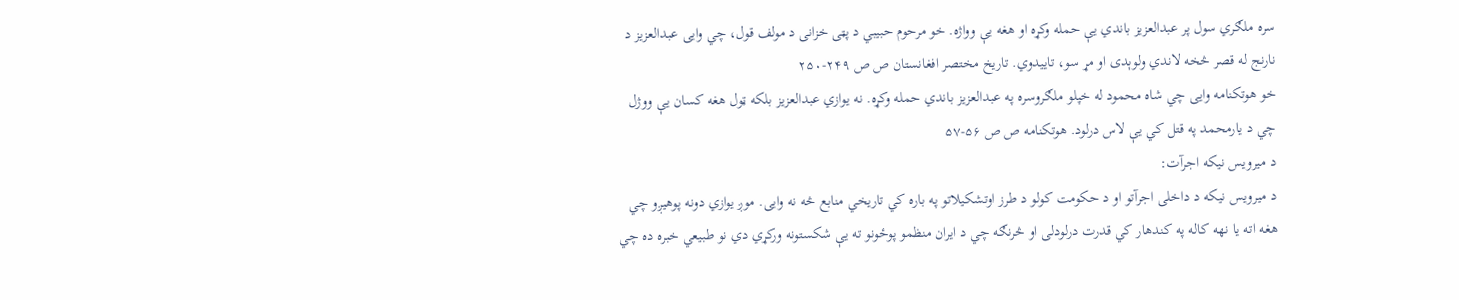سره ملګري سول پر عبدالعزیز باندي یې حمله وکړه او هغه یې وواژه. خو مرحوم حبیبي د پټی خزانی د مولف قول، چي وايی عبدالعزیز د نارنج له قصر څخه لاندي ولوېدی او مړ سو، تاییدوي. تاریخ مختصر افغانستان ص ص ۲۴۹-۲۵۰
خو هوتکنامه وايی چي شاه محمود له خپلو ملګروسره په عبدالعزیز باندي حمله وکړه. نه یوازي عبدالعزیز بلکه ټول هغه کسان یې ووژل چي د یارمحمد په قتل کي یې لاس درلود. هوتکنامه ص ص ۵۶-۵۷
د میرویس نیکه اجرآت:
د میرویس نیکه د داخلی اجرآتو او د حکومت کولو د طرز اوتشکیلاتو په باره کي تاریخي منابع څه نه وايی. موږ یوازي دونه پوهیږو چي هغه اته یا نهه کاله په کندهار کي قدرت درلودلی او څرنګه چي د ایران منظمو پوځونو ته یې شکستونه ورکړي دي نو طبیعي خبره ده چي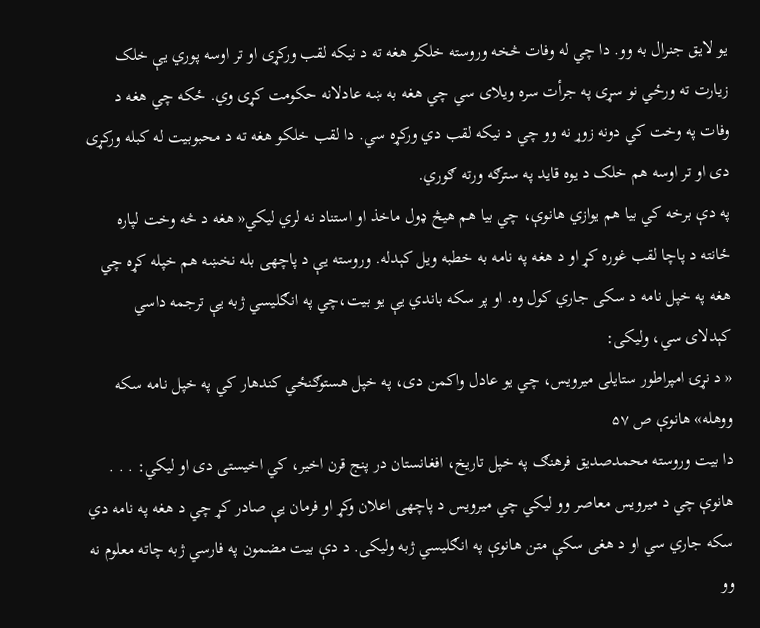یو لایق جنرال به وو. دا چي له وفات څخه وروسته خلکو هغه ته د نیکه لقب ورکړی او تر اوسه پوري یې خلک زیارت ته ورځي نو سړی په جرأت سره ویلای سي چي هغه به ښه عادلانه حکومت کړی وي. ځکه چي هغه د وفات په وخت کي دونه زوړ نه وو چي د نیکه لقب دي ورکړه سي. دا لقب خلکو هغه ته د محبوبیت له کبله ورکړی دی او تر اوسه هم خلک د یوه قاید په سترګه ورته ګوري.
په دې برخه کي بیا هم یوازي هانوې، چي بیا هم هیڅ ډول ماخذ او استناد نه لري لیکي« هغه د څه وخت لپاره ځانته د پاچا لقب غوره کړ او د هغه په نامه به خطبه ویل کېدله. وروسته یې د پاچهی بله نخښه هم خپله کړه چي هغه په خپل نامه د سکی جاري کول وه. او پر سکه باندي یې یو بیت،چي په انګلیسي ژبه یې ترجمه داسي کېدلای سي، ولیکی:
« د نړۍ امپراطور ستایلی میرویس، چي یو عادل واکمن دی، په خپل هستوګنځي کندهار کي په خپل نامه سکه ووهله» هانوې ص ۵۷
دا بیت وروسته محمدصدیق فرهنګ په خپل تاریخ، افغانستان در پنج قرن اخیر، کي اخیستی دی او لیکي: . . . هانوې چي د میرویس معاصر وو لیکي چي میرویس د پاچهی اعلان وکړ او فرمان یې صادر کړ چي د هغه په نامه دي سکه جاري سي او د هغی سکې متن هانوې په انګلیسي ژبه ولیکی. د دې بیت مضمون په فارسي ژبه چاته معلوم نه وو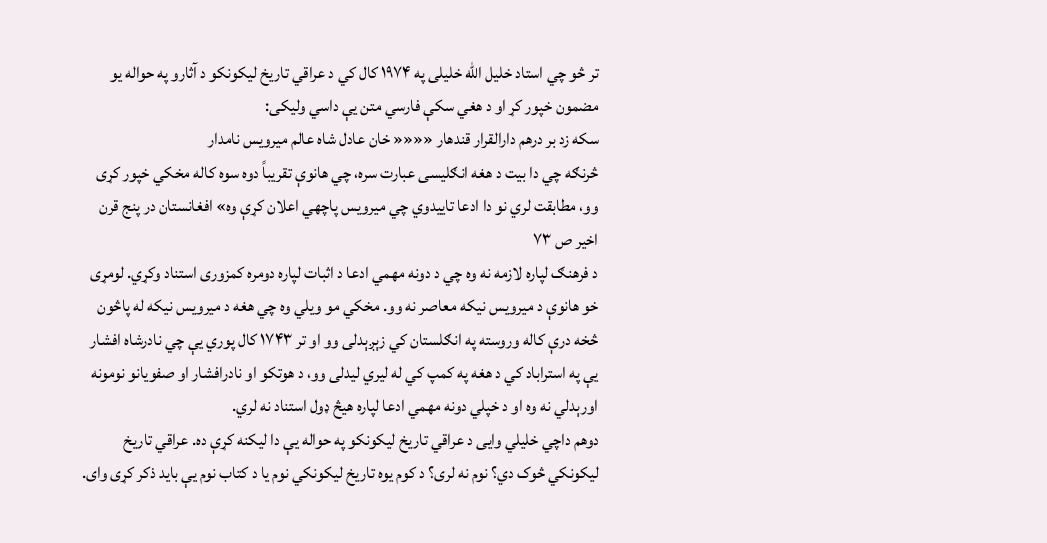تر څو چي استاد خلیل الله خلیلی په ۱۹۷۴ کال کي د عراقي تاریخ لیکونکو د آثارو په حواله یو مضمون خپور کړ او د هغي سکې فارسي متن یې داسي ولیکی:
سکه زد بر درهم دارالقرار قندهار «««« خان عادل شاه عالم میرویس نامدار
څرنګه چي دا بیت د هغه انګلیسی عبارت سره، چي هانوې تقریباً دوه سوه کاله مخکي خپور کړی وو، مطابقت لري نو دا ادعا تاییدوي چي میرویس پاچهي اعلان کړې وه» افغانستان در پنج قرن اخیر ص ۷۳
د فرهنګ لپاره لازمه نه وه چي د دونه مهمي ادعا د اثبات لپاره دومره کمزوری استناد وکړي. لومړی خو هانوې د میرویس نیکه معاصر نه وو. مخکي مو ویلي وه چي هغه د میرویس نیکه له پاڅون څخه درې کاله وروسته په انګلستان کي زېږېدلی وو او تر ۱۷۴۳ کال پوري یې چي نادرشاه افشار یې په استراباد کي د هغه په کمپ کي له لیري لیدلی وو، د هوتکو او نادرافشار او صفویانو نومونه اورېدلي نه وه او د خپلي دونه مهمي ادعا لپاره هیڅ ډول استناد نه لري.
دوهم داچي خلیلي وايی د عراقي تاریخ لیکونکو په حواله یې دا لیکنه کړې ده. عراقي تاریخ لیکونکي څوک دي؟ نوم نه لری؟ د کوم یوه تاریخ لیکونکي نوم یا د کتاب نوم یې باید ذکر کړی وای.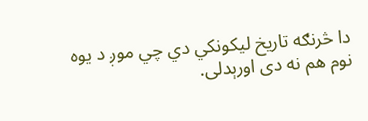دا څرنګه تاریخ لیکونکي دي چي موږ د یوه نوم هم نه دی اورېدلی.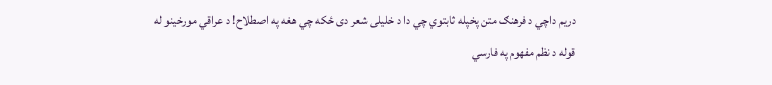دریم داچي د فرهنګ متن پخپله ثابتوي چي دا د خلیلی شعر دی ځکه چي هغه په اصطلاح! د عراقي مورخینو له قوله د نظم مفهوم په فارسي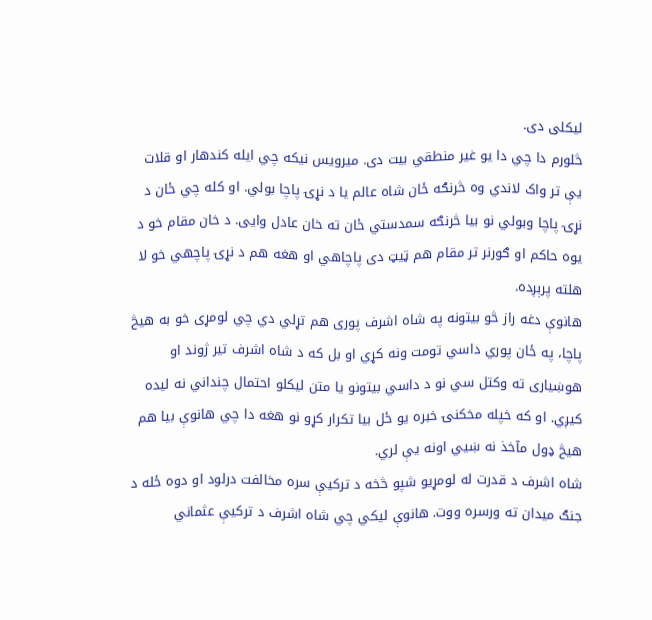لیکلی دی.
څلورم دا چي دا یو غیر منطقي بیت دی. میرویس نیکه چي ایله کندهار او قلات یې تر واک لاندي وه څرنګه ځان شاه عالم یا د نړۍ پاچا بولي. او کله چي ځان د نړۍ پاچا وبولي نو بیا څرنګه سمدستي ځان ته خان عادل وایی. د خان مقام خو د یوه حاکم او ګورنر تر مقام هم ټیټ دی پاچاهي او هغه هم د نړۍ پاچهي خو لا هلته پرېږده.
هانوې دغه راز څو بیتونه په شاه اشرف پوری هم تړلي دي چي لومړی خو به هیڅ پاچا، په ځان پوري داسي تومت ونه کړي او بل که د شاه اشرف تیر ژوند او هوښیاری ته وکتل سي نو د داسي بیتونو یا متن لیکلو احتمال چنداني نه لیده کیږي. او که خپله مخکنۍ خبره یو ځل بیا تکرار کړو نو هغه دا چي هانوې بیا هم هیڅ ډول مآخذ نه ښيي اونه یې لري.
شاه اشرف د قدرت له لومړیو شپو څخه د ترکیې سره مخالفت درلود او دوه ځله د جنګ میدان ته ورسره ووت. هانوې لیکي چي شاه اشرف د ترکیې عثماني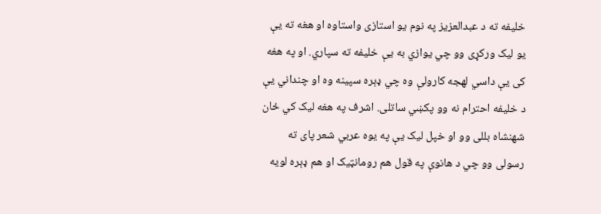خلیفه ته د عبدالعزیز په نوم یو استازی واستاوه او هغه ته یې یو لیک ورکړی وو چي یوازي به یې خلیفه ته سپاري. او په هغه کی یې داسي لهجه کارولې وه چي ډېره سپینه وه او چنداني یې د خلیفه احترام نه وو پکښي ساتلی. اشرف په هغه لیک کي ځان شهنشاه بللی وو او خپل لیک یې په یوه عربي شعر پای ته رسولی وو چي د هانوې په قول هم رومانټیک او هم ډېره لویه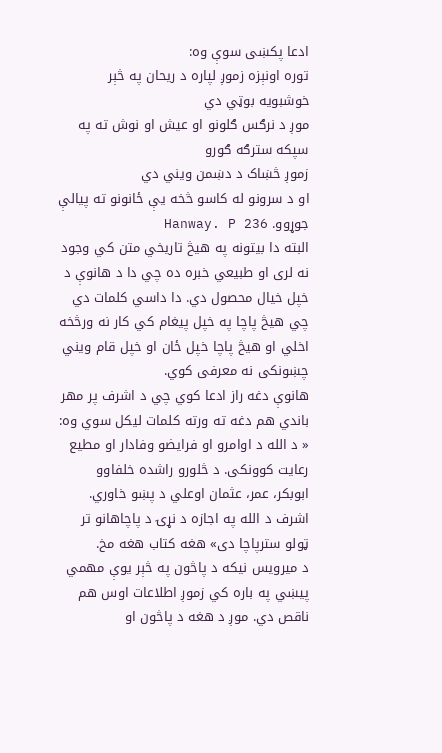ادعا پکښی سوې وه:
توره اونېزه زموږ لپاره د ریحان په څېر خوشبویه بوټي دي
موږ د نرګس ګلونو او عیش او نوش ته په سپکه سترګه ګورو
زموږ څښاک د دښمن ویني دي
او د سرونو له کاسو څخه یې ځانونو ته پیالې جوړوو. Hanway. P 236
البته دا بیتونه په هیڅ تاریخي متن کي وجود نه لری او طبیعي خبره ده چي دا د هانوې د خپل خیال محصول دي. دا داسي کلمات دي چي هیڅ پاچا په خپل پیغام کي کار نه ورڅخه اخلي او هیڅ پاچا خپل ځان او خپل قام ویني چښونکی نه معرفی کوي.
هانوې دغه راز ادعا کوي چي د اشرف پر مهر باندي هم دغه ته ورته کلمات لیکل سوي وه:
« د الله د اوامرو او فرایضو وفادار او مطیع رعایت کوونکی. د څلورو راشده خلفاوو ابوبکر، عمر، عثمان اوعلي د پښو خاوري. اشرف د الله په اجازه د نړۍ د پاچاهانو تر ټولو سترپاچا دی» هغه کتاب هغه مخ.
د میرویس نیکه د پاڅون په څېر یوې مهمي پیښي په باره کي زموږ اطلاعات اوس هم ناقص دي. موږ د هغه د پاڅون او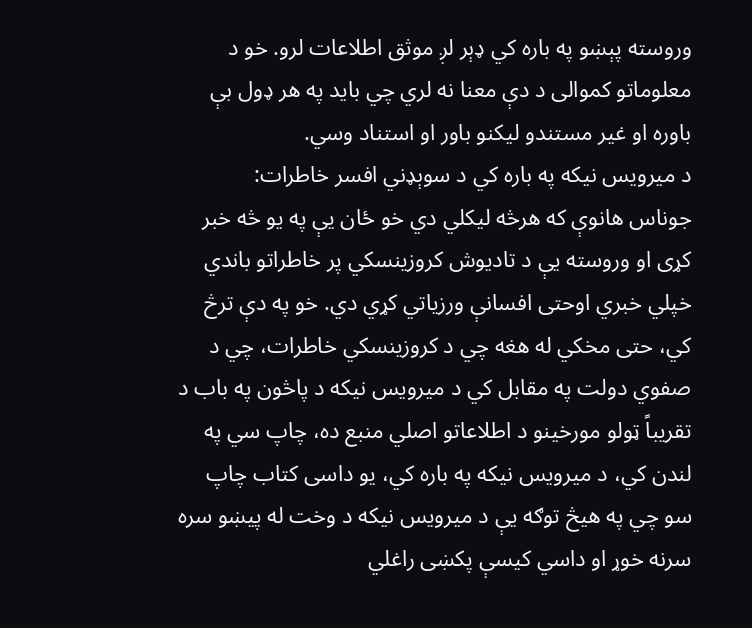وروسته پېښو په باره کي ډېر لږ موثق اطلاعات لرو. خو د معلوماتو کموالی د دې معنا نه لري چي باید په هر ډول بې باوره او غیر مستندو لیکنو باور او استناد وسي.
د میرویس نیکه په باره کي د سوېډني افسر خاطرات:
جوناس هانوې که هرڅه لیکلي دي خو ځان یې په یو څه خبر کړی او وروسته یې د تادیوش کروزینسکي پر خاطراتو باندي خپلي خبري اوحتی افسانې ورزیاتي کړي دي. خو په دې ترڅ کي، حتی مخکي له هغه چي د کروزینسکي خاطرات، چي د صفوي دولت په مقابل کي د میرویس نیکه د پاڅون په باب د تقریباً ټولو مورخینو د اطلاعاتو اصلي منبع ده، چاپ سي په لندن کي، د میرویس نیکه په باره کي، یو داسی کتاب چاپ سو چي په هیڅ توګه یې د میرویس نیکه د وخت له پیښو سره سرنه خوړ او داسي کیسې پکښی راغلي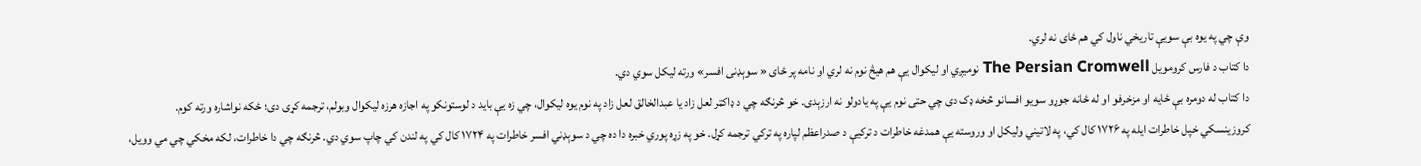وې چي په یوه بې سویې تاریخي ناول کي هم ځای نه لري.
دا کتاب د فارس کرومویل The Persian Cromwell نومیږي او لیکوال یې هم هیڅ نوم نه لري او نامه پر ځای « سوېډنی افسر» ورته لیکل سوي دي.
دا کتاب له دومره بې ځایه او مزخرفو او له ځانه جوړو سویو افسانو څخه ډک دی چي حتی نوم یې په یادولو نه ارزېدی. خو څرنګه چي د ډاکټر لعل زاد یا عبدالخالق لعل زاد په نوم یوه لیکوال، چي زه یې باید د لوستونکو په اجازه هرزه لیکوال وبولم، ترجمه کړی دی؛ ځکه نواشاره ورته کوم.
کروزینسکي خپل خاطرات ایله په ۱۷۲۶ کال کي، په لاتیني ولیکل او وروسته یې همدغه خاطرات د ترکیې د صدراعظم لپاره په ترکي ترجمه کړل. خو په زړه پوري خبره دا ده چي د سوېډني افسر خاطرات په ۱۷۲۴ کال کي په لندن کي چاپ سوي دي. څرنګه چي دا خاطرات، لکه مخکي چي مي وویل،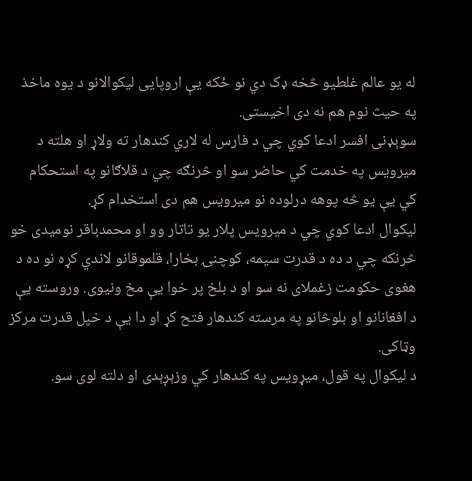له یو عالم غلطیو څخه ډک دي نو ځکه یې اروپايی لیکوالانو د یوه ماخذ په حیث نوم هم نه دی اخیستی.
سوېډنی افسر ادعا کوي چي د فارس له لاري کندهار ته ولاړ او هلته د میرویس په خدمت کي حاضر سو او څرنګه چي د قلاګانو په استحکام کي یې یو څه پوهه درلوده نو میرویس هم دی استخدام کړ.
لیکوال ادعا کوي چي د میرویس پلار یو تاتار وو او محمدباقر نومیدی خو څرنکه چي د ده د قدرت سیمه، کوچنۍ بخارا، قلموقانو لاندي کړه نو ده د هغوی حکومت زغملای نه سو او د بلخ پر خوا یې مخ ونیوی. وروسته یې د افغانانو او بلوڅانو په مرسته کندهار فتح کړ او دا یې د خپل قدرت مرکز وټاکی.
د لیکوال په قول، میړویس په کندهار کي وزېږېدی او دلته لوی سو.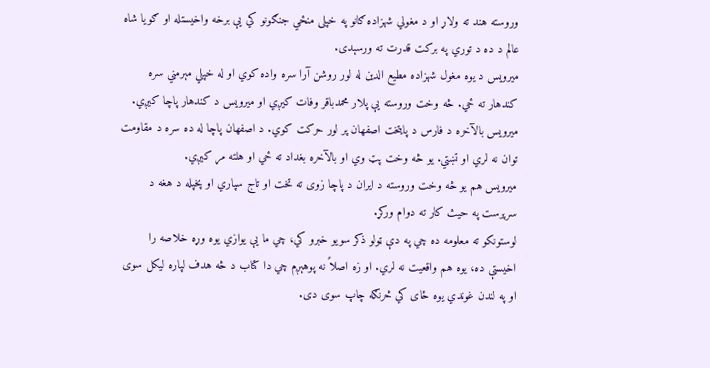وروسته هند ته ولاړ او د مغولي شهزاده ګانو په خپلی منځي جنګونو کي یې برخه واخیستله او ګویا شاه عالم د ده د توري په برکت قدرت ته ورسېدی.
میرویس د یوه مغول شهزاده مطیع الدین له لور روشن آرا سره واده کوي او له خپلي مېرمني سره کندهار ته ځي. څه وخت وروسته یې پلار محمدباقر وفات کیږي او میرویس د کندهار پاچا کیږي.
میرویس بالآخره د فارس د پایتخت اصفهان پر لور حرکت کوي. د اصفهان پاچا له ده سره د مقاومت توان نه لري او تښتي. یو څه وخت پټ وي او بالآخره بغداد ته ځي او هلته مړ کیږي.
میرویس هم یو څه وخت وروسته د ایران د پاچا زوی ته تخت او تاج سپاري او پخپله د هغه د سرپرست په حیث کار ته دوام ورکړ.
لوستونکو ته معلومه ده چي په دې ټولو ذکر سویو خبرو کي، چي ما یې یوازي یوه وړه خلاصه را اخیستې ده، یوه هم واقعیت نه لري. او زه اصلاً نه پوهېږم چي دا کتاب د څه هدف لپاره لیکل سوی او په لندن غوندي یوه ځای کي څرنګه چاپ سوی دی.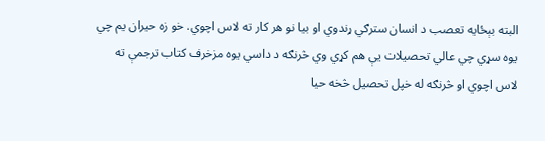البته بېځایه تعصب د انسان سترګي ړندوي او بیا نو هر کار ته لاس اچوي. خو زه حیران یم چي یوه سړي چي عالي تحصیلات یې هم کړي وي څرنګه د داسي یوه مزخرف کتاب ترجمې ته لاس اچوي او څرنګه له خپل تحصیل څخه حیا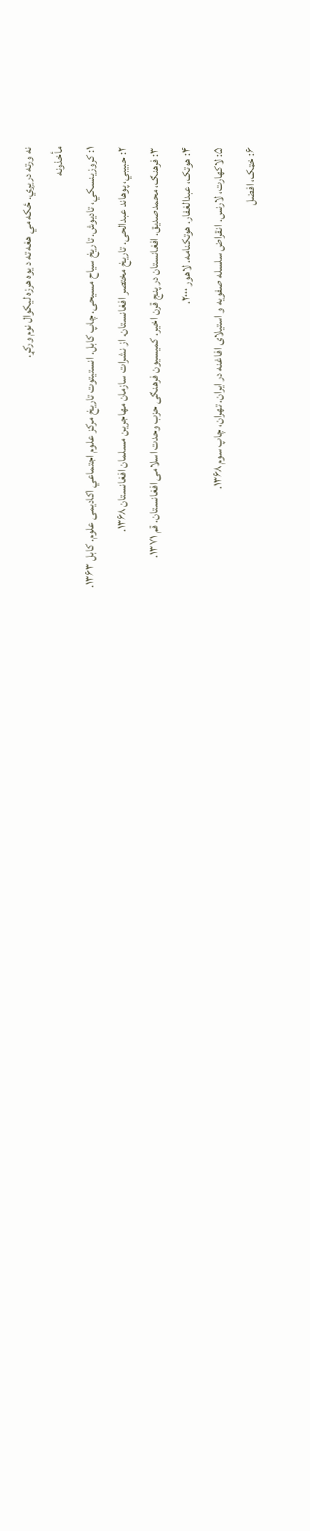نه ورته دریږي. ځکه مي هغه ته د یوه هرزه لیکوال نوم ورکړ.
مأخذونه
۱: کروزینسکي، تادیوش. تاریخ سیاح مسیحی. چاپ کابل. انستیتوت تاریخ مرکز علوم اجتماعي اکادیمی علوم. کابل ۱۳۶۳.
۲: حبیبي، پوهاند عبدالحی. تاریخ مختصر افغانستان. از نشرات سازمان مهاجرین مسلمان افغانستان ۱۳۶۸.
۳: فرهنګ، محمدصدیق. افغانستان در پنج قرن اخیر. کمیسیون فرهنګی حزب وحدت اسلامی افغانستان. قم ۱۳۷۱.
۴: هوتک، عبدالغفار. هوتکنامه. لاهور ۲۰۰۰.
۵: لاکهارت، لارنس. انقراض سلسله صفویه و استیلای افاغنه در ایران. تهران، چاپ سوم ۱۳۶۸.
۶: خټک، افضل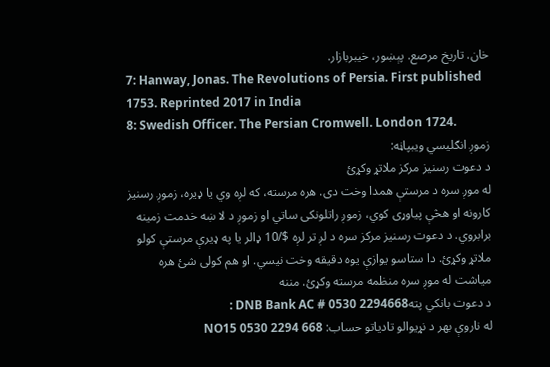خان. تاریخ مرصع. پېښور، خیبربازار.
7: Hanway, Jonas. The Revolutions of Persia. First published 1753. Reprinted 2017 in India
8: Swedish Officer. The Persian Cromwell. London 1724.
زموږ انګلیسي ویبپاڼه:
د دعوت رسنیز مرکز ملاتړ وکړئ
له موږ سره د مرستې همدا وخت دی. هره مرسته، که لږه وي یا ډیره، زموږ رسنیز کارونه او هڅې پیاوړی کوي، زموږ راتلونکی ساتي او زموږ د لا ښه خدمت زمینه برابروي. د دعوت رسنیز مرکز سره د لږ تر لږه $/10 ډالر یا په ډیرې مرستې کولو ملاتړ وکړئ. دا ستاسو یوازې یوه دقیقه وخت نیسي. او هم کولی شئ هره میاشت له موږ سره منظمه مرسته وکړئ. مننه
د دعوت بانکي پتهDNB Bank AC # 0530 2294668 :
له ناروې بهر د نړیوالو تادیاتو حساب: NO15 0530 2294 668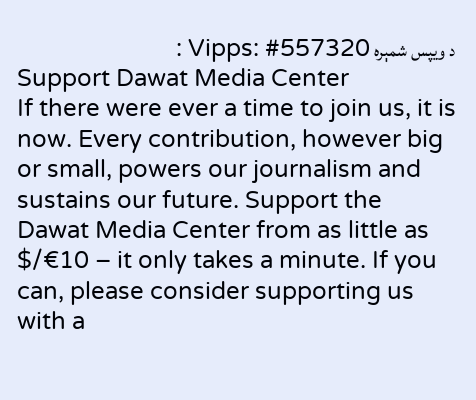د ویپس شمېره Vipps: #557320 :
Support Dawat Media Center
If there were ever a time to join us, it is now. Every contribution, however big or small, powers our journalism and sustains our future. Support the Dawat Media Center from as little as $/€10 – it only takes a minute. If you can, please consider supporting us with a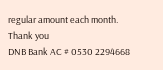regular amount each month. Thank you
DNB Bank AC # 0530 2294668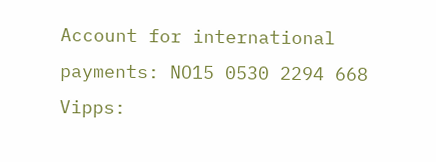Account for international payments: NO15 0530 2294 668
Vipps: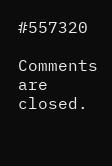#557320

Comments are closed.